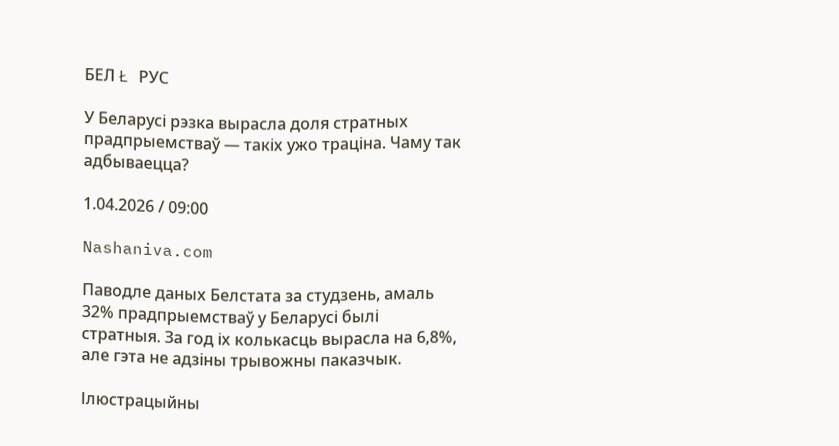БЕЛ Ł РУС

У Беларусі рэзка вырасла доля стратных прадпрыемстваў — такіх ужо траціна. Чаму так адбываецца?

1.04.2026 / 09:00

Nashaniva.com

Паводле даных Белстата за студзень, амаль 32% прадпрыемстваў у Беларусі былі стратныя. За год іх колькасць вырасла на 6,8%, але гэта не адзіны трывожны паказчык.

Ілюстрацыйны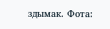здымак. Фота: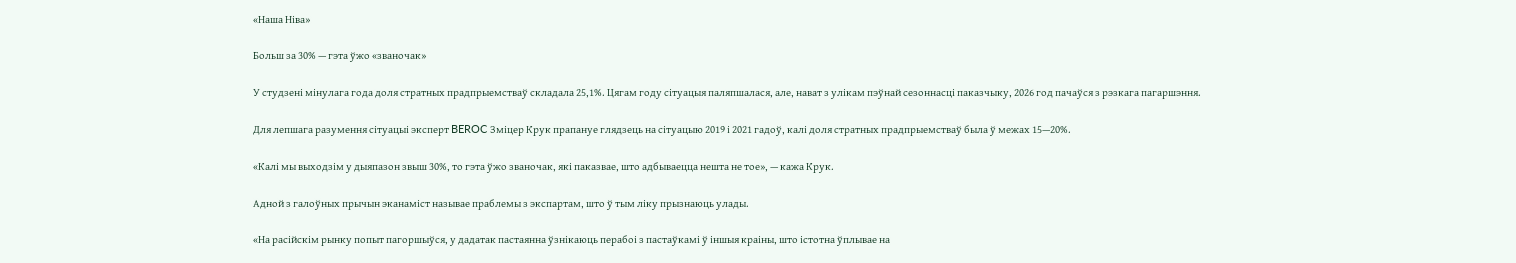«Наша Ніва»

Больш за 30% — гэта ўжо «званочак»

У студзені мінулага года доля стратных прадпрыемстваў складала 25,1%. Цягам году сітуацыя паляпшалася, але, нават з улікам пэўнай сезоннасці паказчыку, 2026 год пачаўся з рэзкага пагаршэння.

Для лепшага разумення сітуацыі эксперт BEROC Зміцер Крук прапануе глядзець на сітуацыю 2019 і 2021 гадоў, калі доля стратных прадпрыемстваў была ў межах 15—20%.

«Калі мы выходзім у дыяпазон звыш 30%, то гэта ўжо званочак, які паказвае, што адбываецца нешта не тое», — кажа Крук.

Адной з галоўных прычын эканаміст называе праблемы з экспартам, што ў тым ліку прызнаюць улады.

«На расійскім рынку попыт пагоршыўся, у дадатак пастаянна ўзнікаюць перабоі з пастаўкамі ў іншыя краіны, што істотна ўплывае на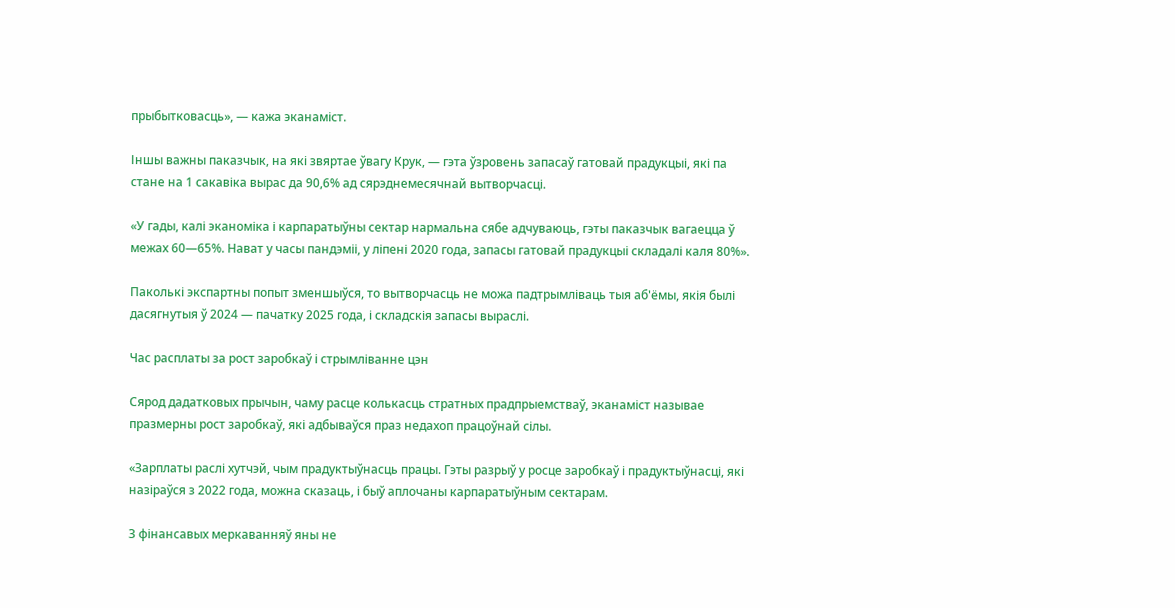прыбытковасць», — кажа эканаміст.

Іншы важны паказчык, на які звяртае ўвагу Крук, — гэта ўзровень запасаў гатовай прадукцыі, які па стане на 1 сакавіка вырас да 90,6% ад сярэднемесячнай вытворчасці.

«У гады, калі эканоміка і карпаратыўны сектар нармальна сябе адчуваюць, гэты паказчык вагаецца ў межах 60—65%. Нават у часы пандэміі, у ліпені 2020 года, запасы гатовай прадукцыі складалі каля 80%».

Паколькі экспартны попыт зменшыўся, то вытворчасць не можа падтрымліваць тыя аб'ёмы, якія былі дасягнутыя ў 2024 — пачатку 2025 года, і складскія запасы выраслі.

Час расплаты за рост заробкаў і стрымліванне цэн

Сярод дадатковых прычын, чаму расце колькасць стратных прадпрыемстваў, эканаміст называе празмерны рост заробкаў, які адбываўся праз недахоп працоўнай сілы.

«Зарплаты раслі хутчэй, чым прадуктыўнасць працы. Гэты разрыў у росце заробкаў і прадуктыўнасці, які назіраўся з 2022 года, можна сказаць, і быў аплочаны карпаратыўным сектарам.

З фінансавых меркаванняў яны не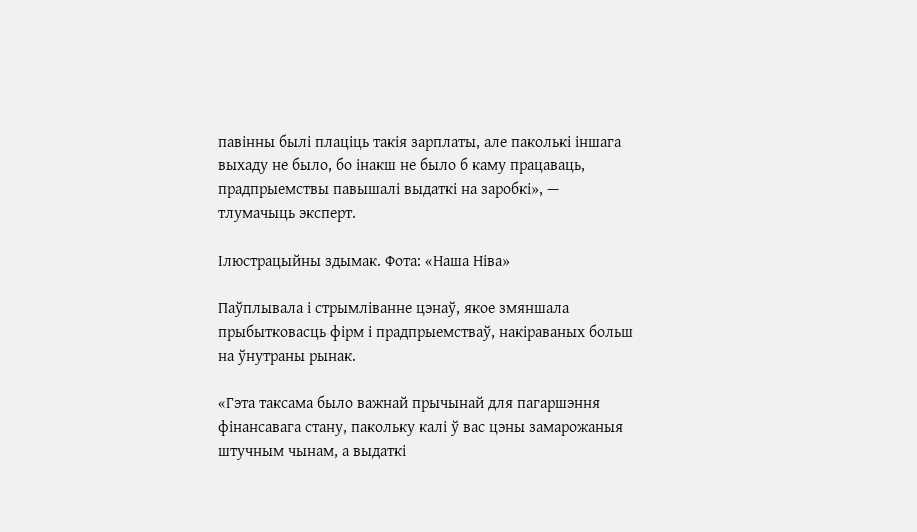павінны былі плаціць такія зарплаты, але паколькі іншага выхаду не было, бо інакш не было б каму працаваць, прадпрыемствы павышалі выдаткі на заробкі», — тлумачыць эксперт.

Ілюстрацыйны здымак. Фота: «Наша Ніва»

Паўплывала і стрымліванне цэнаў, якое змяншала прыбытковасць фірм і прадпрыемстваў, накіраваных больш на ўнутраны рынак.

«Гэта таксама было важнай прычынай для пагаршэння фінансавага стану, пакольку калі ў вас цэны замарожаныя штучным чынам, а выдаткі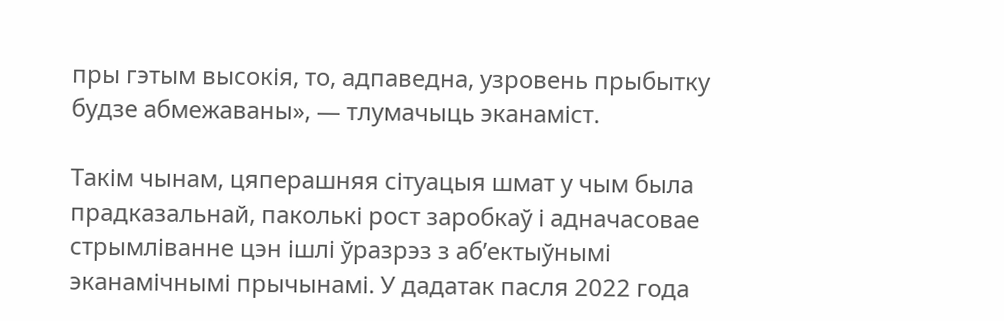пры гэтым высокія, то, адпаведна, узровень прыбытку будзе абмежаваны», — тлумачыць эканаміст.

Такім чынам, цяперашняя сітуацыя шмат у чым была прадказальнай, паколькі рост заробкаў і адначасовае стрымліванне цэн ішлі ўразрэз з аб’ектыўнымі эканамічнымі прычынамі. У дадатак пасля 2022 года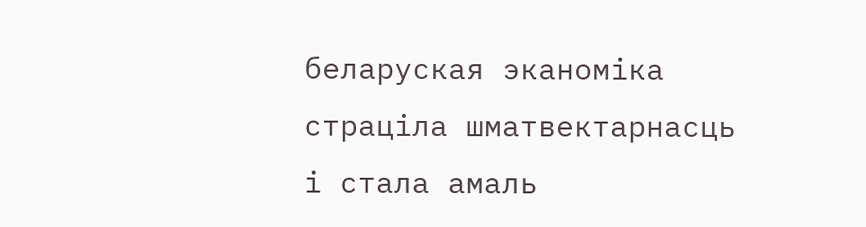беларуская эканоміка страціла шматвектарнасць і стала амаль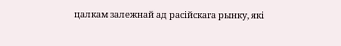цалкам залежнай ад расійскага рынку, які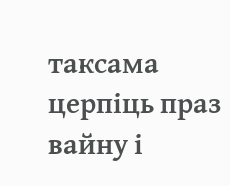таксама церпіць праз вайну і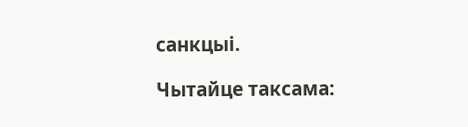санкцыі.

Чытайце таксама: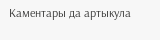Каментары да артыкула